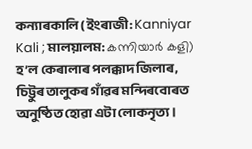কন্যাৰকালি (ইংৰাজী: Kanniyar Kali ; মালয়ালম: കന്നിയാർ കളി) হ’ল কেৰালাৰ পলক্কাদ জিলাৰ, চিট্টুৰ তালুকৰ গাঁৱৰ মন্দিৰবোৰত অনুষ্ঠিত হোৱা এটা লোকনৃত্য।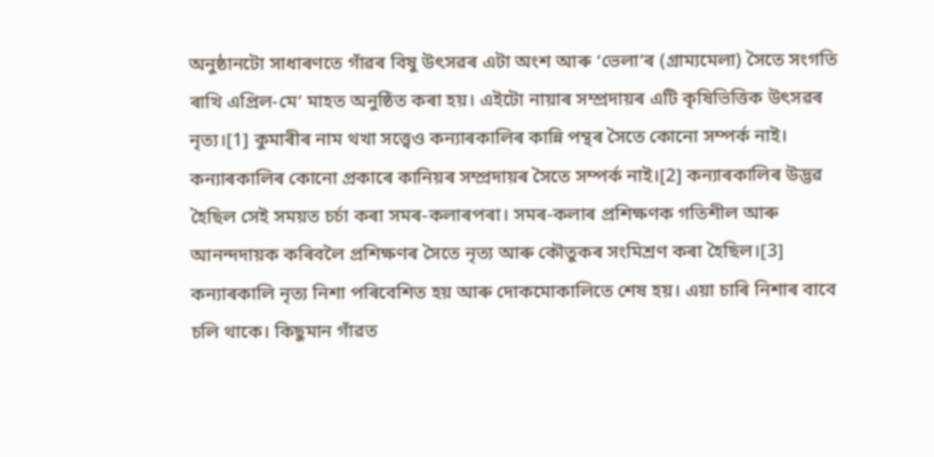অনুষ্ঠানটো সাধাৰণতে গাঁৱৰ বিষু উৎসৱৰ এটা অংশ আৰু ‘ভেলা’ৰ (গ্ৰাম্যমেলা) সৈতে সংগতি ৰাখি এপ্ৰিল-মে’ মাহত অনুষ্ঠিত কৰা হয়। এইটো নায়াৰ সম্প্ৰদায়ৰ এটি কৃষিভিত্তিক উৎসৱৰ নৃত্য।[1] কুমাৰীৰ নাম থখা সত্ত্বেও কন্যাৰকালিৰ কান্নি পন্থৰ সৈতে কোনো সম্পৰ্ক নাই। কন্যাৰকালিৰ কোনো প্ৰকাৰে কানিয়ৰ সম্প্ৰদায়ৰ সৈতে সম্পৰ্ক নাই।[2] কন্যাৰকালিৰ উদ্ভৱ হৈছিল সেই সময়ত চৰ্চা কৰা সমৰ-কলাৰপৰা। সমৰ-কলাৰ প্ৰশিক্ষণক গতিশীল আৰু আনন্দদায়ক কৰিবলৈ প্ৰশিক্ষণৰ সৈতে নৃত্য আৰু কৌতুকৰ সংমিশ্ৰণ কৰা হৈছিল।[3]
কন্যাৰকালি নৃত্য নিশা পৰিবেশিত হয় আৰু দোকমোকালিতে শেষ হয়। এয়া চাৰি নিশাৰ বাবে চলি থাকে। কিছুমান গাঁৱত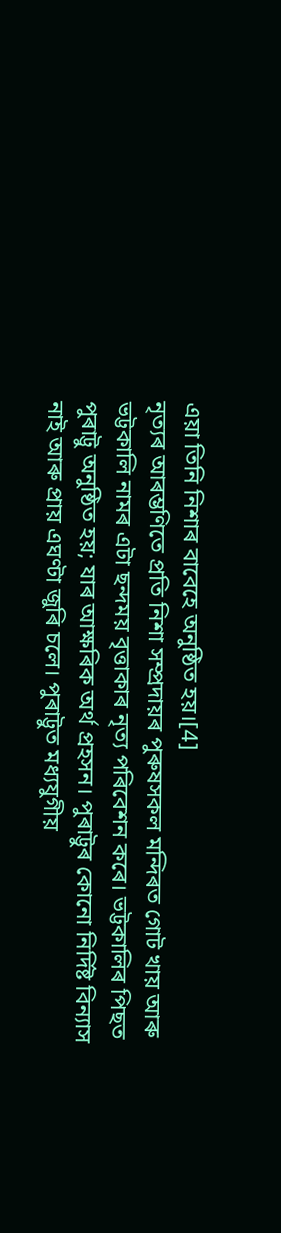এয়া তিনি নিশাৰ বাবেহে অনুষ্ঠিত হয়।[4]
নৃত্যৰ আৰম্ভণিতে প্ৰতি নিশা সম্প্ৰদায়ৰ পুৰুষসকল মন্দিৰত গোট খায় আৰু ভট্টকালি নামৰ এটা ছন্দময় বৃত্তাকাৰ নৃত্য পৰিবেশন কৰে। ভট্টকালিৰ পিছত পুৰাট্টু অনুষ্ঠিত হয়; যাৰ আক্ষৰিক অৰ্থ প্ৰহসন। পুৰাট্টুৰ কোনো নিৰ্দিষ্ট বিন্যাস নাই আৰু প্ৰায় এঘণ্টা জুৰি চলে। পুৰাট্টুত মধ্যযুগীয়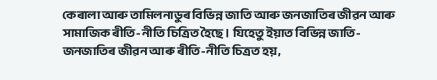কেৰালা আৰু তামিলনাডুৰ বিভিন্ন জাতি আৰু জনজাতিৰ জীৱন আৰু সামাজিক ৰীতি-নীতি চিত্ৰিত হৈছে। যিহেতু ইয়াত বিভিন্ন জাতি-জনজাতিৰ জীৱন আৰু ৰীতি-নীতি চিত্ৰত হয়,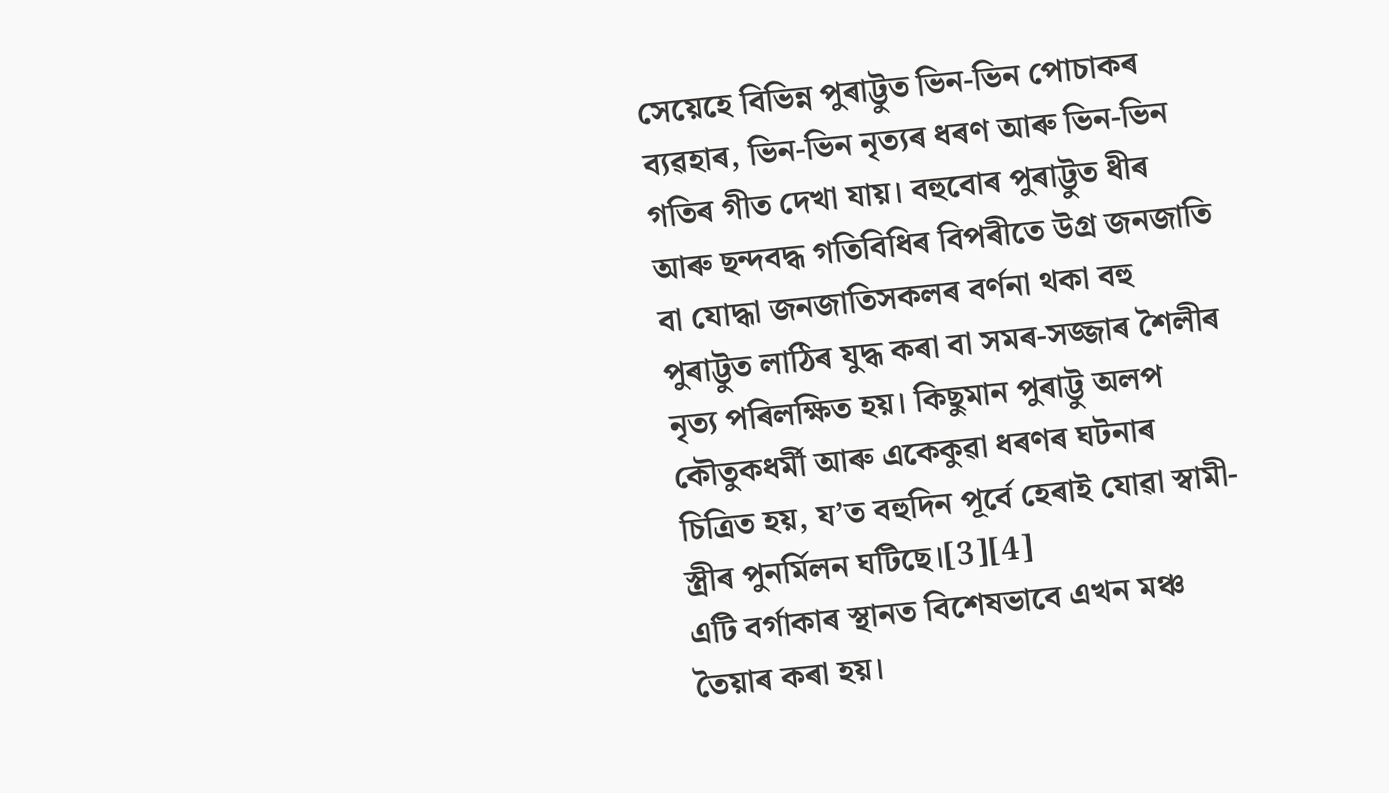সেয়েহে বিভিন্ন পুৰাট্টুত ভিন-ভিন পোচাকৰ ব্যৱহাৰ, ভিন-ভিন নৃত্যৰ ধৰণ আৰু ভিন-ভিন গতিৰ গীত দেখা যায়। বহুবোৰ পুৰাট্টুত ধীৰ আৰু ছন্দবদ্ধ গতিবিধিৰ বিপৰীতে উগ্ৰ জনজাতি বা যোদ্ধা জনজাতিসকলৰ বৰ্ণনা থকা বহু পুৰাট্টুত লাঠিৰ যুদ্ধ কৰা বা সমৰ-সজ্জাৰ শৈলীৰ নৃত্য পৰিলক্ষিত হয়। কিছুমান পুৰাট্টু অলপ কৌতুকধৰ্মী আৰু একেকুৱা ধৰণৰ ঘটনাৰ চিত্ৰিত হয়, য’ত বহুদিন পূৰ্বে হেৰাই যোৱা স্বামী-স্ত্ৰীৰ পুনৰ্মিলন ঘটিছে।[3][4]
এটি বৰ্গাকাৰ স্থানত বিশেষভাবে এখন মঞ্চ তৈয়াৰ কৰা হয়।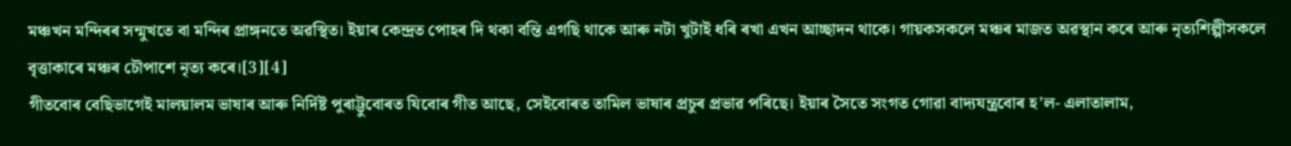মঞ্চখন মন্দিৰৰ সন্মুখতে বা মন্দিৰ প্ৰাঙ্গনতে অৱস্থিত। ইয়াৰ কেন্দ্ৰত পোহৰ দি থকা বন্তি এগছি থাকে আৰু নটা খুটাই ধৰি ৰখা এখন আচ্ছাদন থাকে। গায়কসকলে মঞ্চৰ মাজত অৱস্থান কৰে আৰু নৃত্যশিল্পীসকলে বৃত্তাকাৰে মঞ্চৰ চৌপাশে নৃত্য কৰে।[3][4]
গীতবোৰ বেছিভাগেই মালয়ালম ভাষাৰ আৰু নিৰ্দিষ্ট পুৰাট্টুবোৰত যিবোৰ গীত আছে, সেইবোৰত তামিল ভাষাৰ প্ৰচুৰ প্ৰভাৱ পৰিছে। ইয়াৰ সৈতে সংগত গোৱা বাদ্যযন্ত্ৰবোৰ হ’ল- এলাতালাম,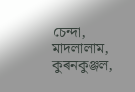চেন্দা, মাদলালাম, কুৰনকুঞ্জল,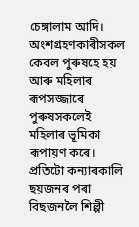চেঙ্গালাম আদি। অংশগ্ৰহণকাৰীসকল কেবল পুৰুষহে হয় আৰু মহিলাৰ ৰূপসজ্জাৰে পুৰুষসকলেই মহিলাৰ ভূমিকা ৰূপায়ণ কৰে। প্ৰতিটো কন্যাৰকালি ছয়জনৰ পৰা বিছজনলৈ শিল্পী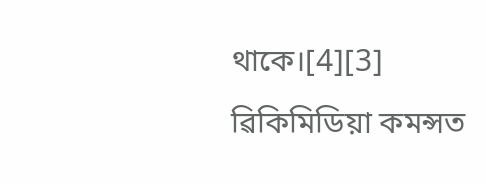থাকে।[4][3]
ৱিকিমিডিয়া কমন্সত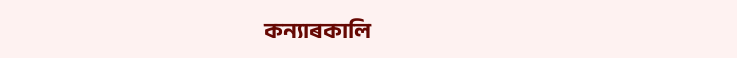কন্যাৰকালি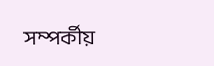সম্পৰ্কীয়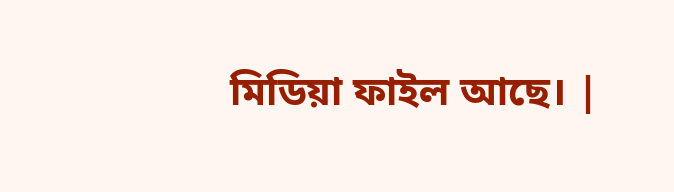মিডিয়া ফাইল আছে। |